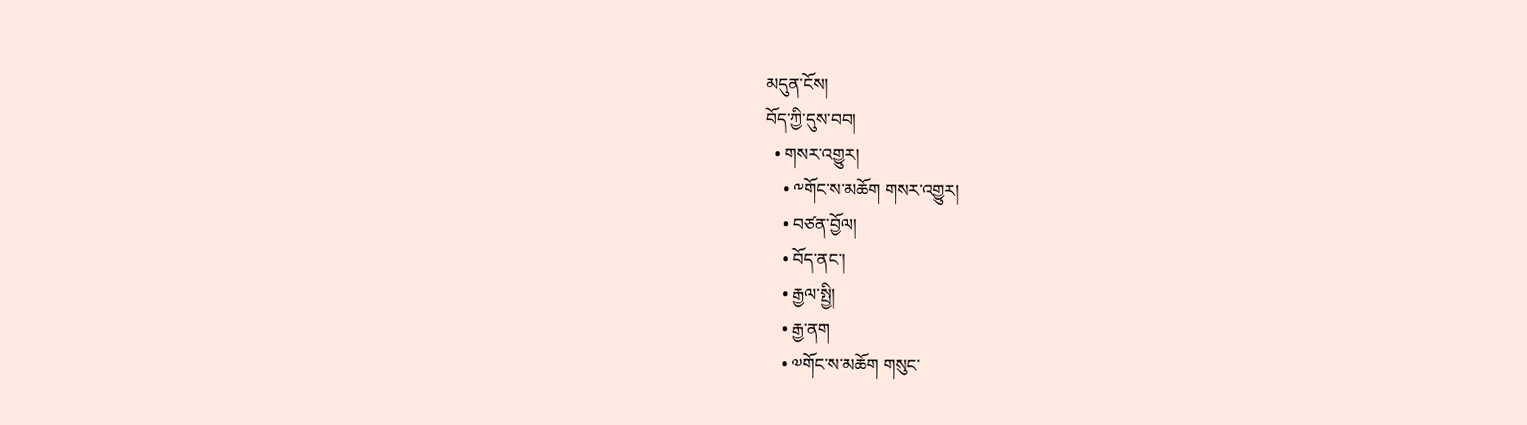མདུན་ངོས།
བོད་ཀྱི་དུས་བབ།
  • གསར་འགྱུར།
    • ༸གོང་ས་མཆོག གསར་འགྱུར།
    • བཙན་བྱོལ།
    • བོད་ནང་།
    • རྒྱལ་སྤྱི།
    • རྒྱ་ནག
    • ༧གོང་ས་མཆོག གསུང་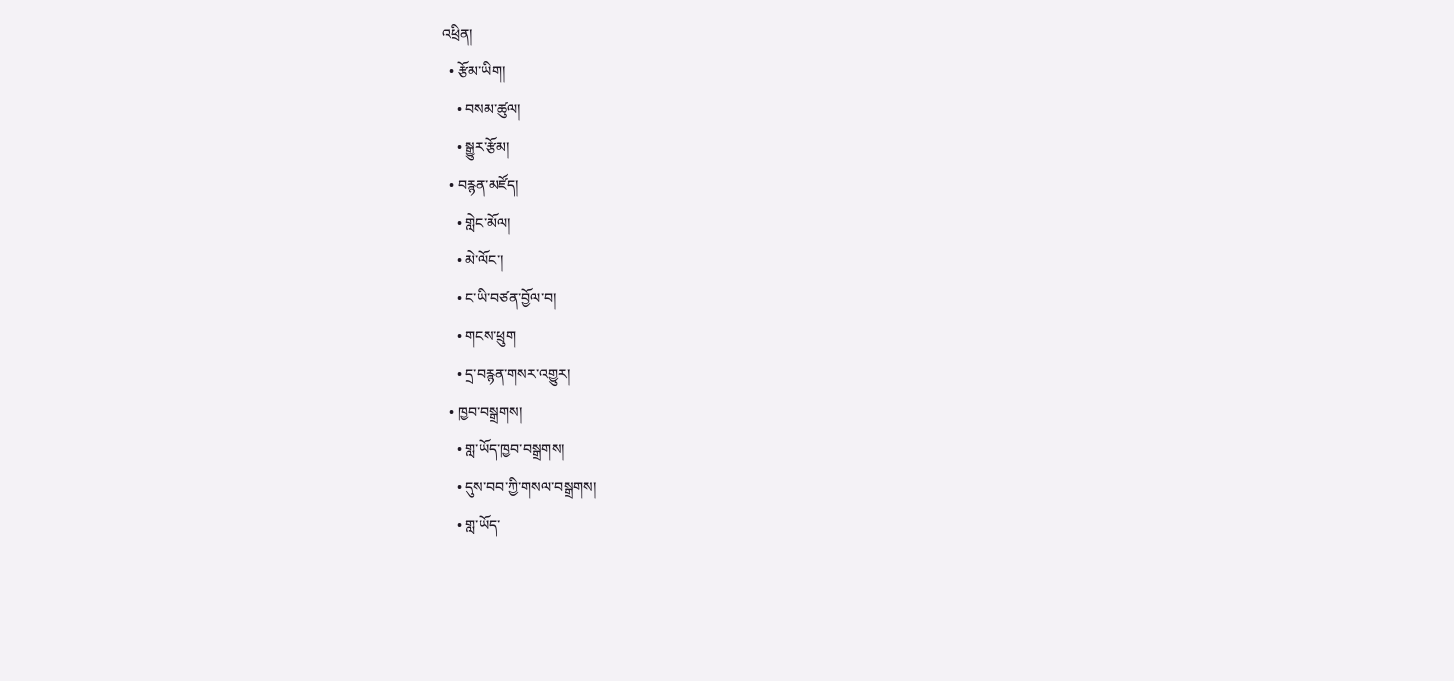འཕྲིན།
  • རྩོམ་ཡིག།
    • བསམ་ཚུལ།
    • སྒྱུར་རྩོམ།
  • བརྙན་མཛོད།
    • གླེང་མོལ།
    • མེ་ལོང་།
    • ང་ཡི་བཙན་བྱོལ་བ།
    • གངས་ཕྲུག
    • དྲ་བརྙན་གསར་འགྱུར།
  • ཁྱབ་བསྒྲགས།
    • གླ་ཡོད་ཁྱབ་བསྒྲགས།
    • དུས་བབ་ཀྱི་གསལ་བསྒྲགས།
    • གླ་ཡོད་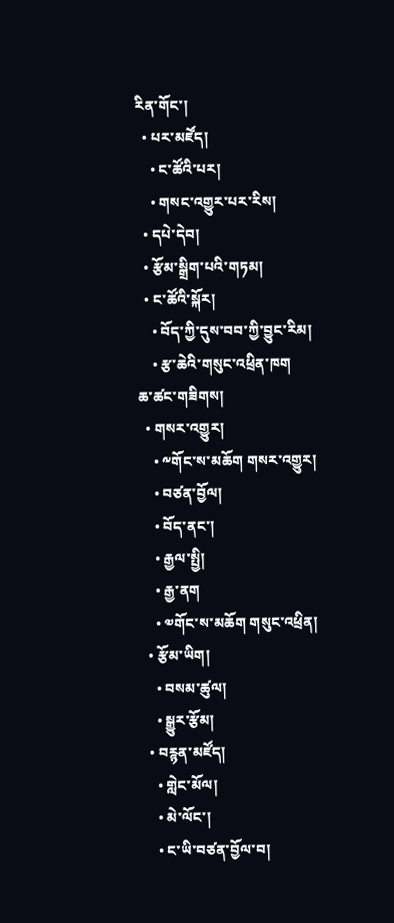རིན་གོང་།
  • པར་མཛོད།
    • ང་ཚོའི་པར།
    • གསང་འགྱུར་པར་རིས།
  • དཔེ་དེབ།
  • རྩོམ་སྒྲིག་པའི་གཏམ།
  • ང་ཚོའི་སྐོར།
    • བོད་ཀྱི་དུས་བབ་ཀྱི་བྱུང་རིམ།
    • རྩ་ཆེའི་གསུང་འཕྲིན་ཁག
ཆ་ཚང་གཟིགས།
  • གསར་འགྱུར།
    • ༸གོང་ས་མཆོག གསར་འགྱུར།
    • བཙན་བྱོལ།
    • བོད་ནང་།
    • རྒྱལ་སྤྱི།
    • རྒྱ་ནག
    • ༧གོང་ས་མཆོག གསུང་འཕྲིན།
  • རྩོམ་ཡིག།
    • བསམ་ཚུལ།
    • སྒྱུར་རྩོམ།
  • བརྙན་མཛོད།
    • གླེང་མོལ།
    • མེ་ལོང་།
    • ང་ཡི་བཙན་བྱོལ་བ།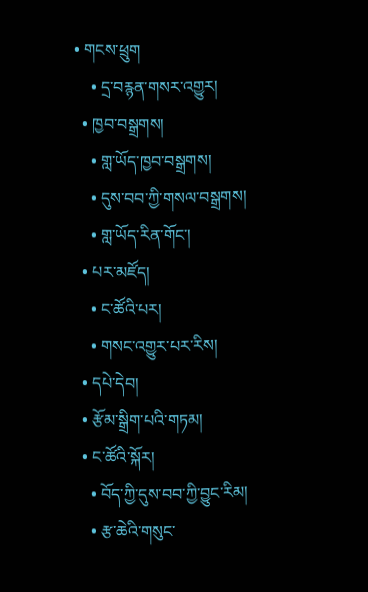• གངས་ཕྲུག
    • དྲ་བརྙན་གསར་འགྱུར།
  • ཁྱབ་བསྒྲགས།
    • གླ་ཡོད་ཁྱབ་བསྒྲགས།
    • དུས་བབ་ཀྱི་གསལ་བསྒྲགས།
    • གླ་ཡོད་རིན་གོང་།
  • པར་མཛོད།
    • ང་ཚོའི་པར།
    • གསང་འགྱུར་པར་རིས།
  • དཔེ་དེབ།
  • རྩོམ་སྒྲིག་པའི་གཏམ།
  • ང་ཚོའི་སྐོར།
    • བོད་ཀྱི་དུས་བབ་ཀྱི་བྱུང་རིམ།
    • རྩ་ཆེའི་གསུང་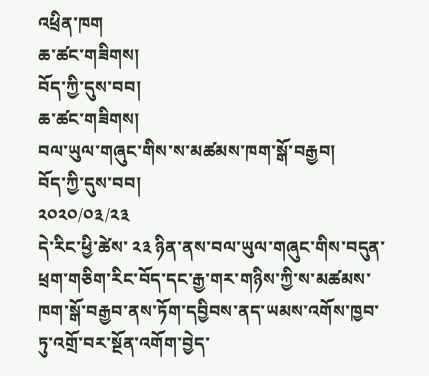འཕྲིན་ཁག
ཆ་ཚང་གཟིགས།
བོད་ཀྱི་དུས་བབ།
ཆ་ཚང་གཟིགས།
བལ་ཡུལ་གཞུང་གིས་ས་མཚམས་ཁག་སྒོ་བརྒྱབ།
བོད་ཀྱི་དུས་བབ།
༢༠༢༠/༠༣/༢༣
དེ་རིང་ཕྱི་ཚེས་ ༢༣ ཉིན་ནས་བལ་ཡུལ་གཞུང་གིས་བདུན་ཕྲག་གཅིག་རིང་བོད་དང་རྒྱ་གར་གཉིས་ཀྱི་ས་མཚམས་ཁག་སྒོ་བརྒྱབ་ནས་ཏོག་དབྱིབས་ནད་ཡམས་འགོས་ཁྱབ་ཏུ་འགྲོ་བར་སྔོན་འགོག་བྱེད་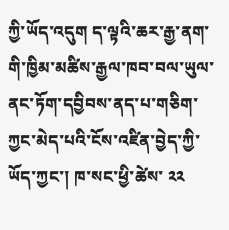ཀྱི་ཡོད་འདུག ད་ལྟའི་ཆར་རྒྱ་ནག་གི་ཁྱིམ་མཚིས་རྒྱལ་ཁབ་བལ་ཡུལ་ནང་ཏོག་དབྱིབས་ནད་པ་གཅིག་ཀྱང་མེད་པའི་ངོས་འཛིན་བྱེད་ཀྱི་ཡོད་ཀྱང་། ཁ་སང་ཕྱི་ཚེས་ ༢༢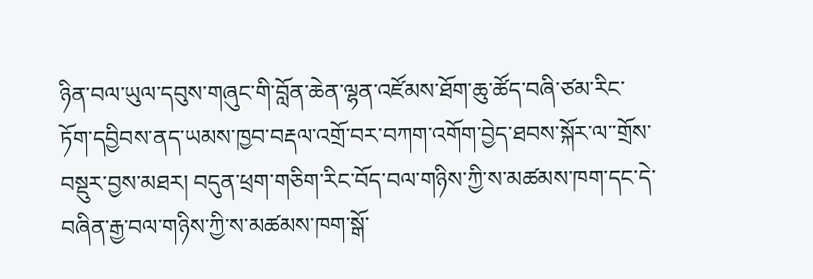ཉིན་བལ་ཡུལ་དབུས་གཞུང་གི་བློན་ཆེན་ལྷན་འཛོམས་ཐོག་ཆུ་ཚོད་བཞི་ཙམ་རིང་ཏོག་དབྱིབས་ནད་ཡམས་ཁྱབ་བརྡལ་འགྲོ་བར་བཀག་འགོག་བྱེད་ཐབས་སྐོར་ལ་་གྲོས་བསྡུར་བྱས་མཐར། བདུན་ཕྲག་གཅིག་རིང་བོད་བལ་གཉིས་ཀྱི་ས་མཚམས་ཁག་དང་དེ་བཞིན་རྒྱ་བལ་གཉིས་ཀྱི་ས་མཚམས་ཁག་སྒོ་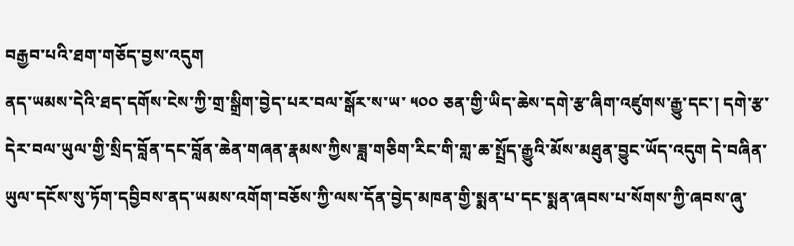བརྒྱབ་པའི་ཐག་གཅོད་བྱས་འདུག
ནད་ཡམས་དེའི་ཐད་དགོས་ངེས་ཀྱི་གྲ་སྒྲིག་བྱེད་པར་བལ་སྒོར་ས་ཡ་ ༥༠༠ ཅན་གྱི་ཡིད་ཆེས་དགེ་རྩ་ཞིག་འཛུགས་རྒྱུ་དང་། དགེ་རྩ་དེར་བལ་ཡུལ་གྱི་སྲིད་བློན་དང་བློན་ཆེན་གཞན་རྣམས་ཀྱིས་ཟླ་གཅིག་རིང་གི་གླ་ཆ་སྤྲོད་རྒྱུའི་མོས་མཐུན་བྱུང་ཡོད་འདུག དེ་བཞིན་ཡུལ་དངོས་སུ་ཏོག་དབྱིབས་ནད་ཡམས་འགོག་བཅོས་ཀྱི་ལས་དོན་བྱེད་མཁན་གྱི་སྨན་པ་དང་སྨན་ཞབས་པ་སོགས་ཀྱི་ཞབས་ཞུ་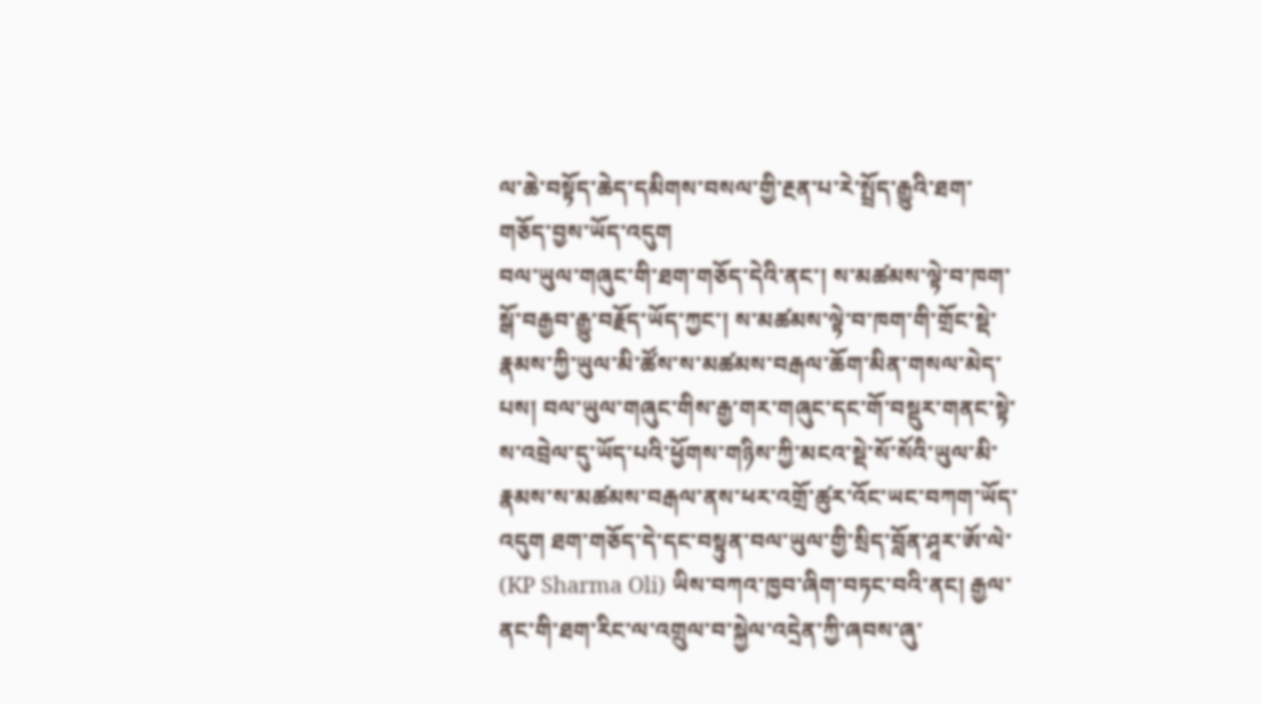ལ་ཆེ་བསྟོད་ཆེད་དམིགས་བསལ་གྱི་རྔན་པ་རེ་སྤྲོད་རྒྱུའི་ཐག་གཅོད་བྱས་ཡོད་འདུག
བལ་ཡུལ་གཞུང་གི་ཐག་གཅོད་དེའི་ནང་། ས་མཚམས་ལྟེ་བ་ཁག་སྒོ་བརྒྱབ་རྒྱུ་བརྗོད་ཡོད་ཀྱང་། ས་མཚམས་ལྟེ་བ་ཁག་གི་གྲོང་སྡེ་རྣམས་ཀྱི་ཡུལ་མི་ཚོས་ས་མཚམས་བརྒལ་ཆོག་མིན་གསལ་མེད་པས། བལ་ཡུལ་གཞུང་གིས་རྒྱ་གར་གཞུང་དང་གོ་བསྡུར་གནང་སྟེ་ས་འབྲེལ་དུ་ཡོད་པའི་ཕྱོགས་གཉིས་ཀྱི་མངའ་སྡེ་སོ་སོའི་ཡུལ་མི་རྣམས་ས་མཚམས་བརྒལ་ནས་ཕར་འགྲོ་ཚུར་འོང་ཡང་བཀག་ཡོད་འདུག ཐག་གཅོད་དེ་དང་བསྟུན་བལ་ཡུལ་གྱི་སྲིད་བློན་ཤཱར་ཨོ་ལེ་ (KP Sharma Oli) ཡིས་བཀའ་ཁྱབ་ཞིག་བཏང་བའི་ནང། རྒྱལ་ནང་གི་ཐག་རིང་ལ་འགྲུལ་བ་སྐྱེལ་འདྲེན་ཀྱི་ཞབས་ཞུ་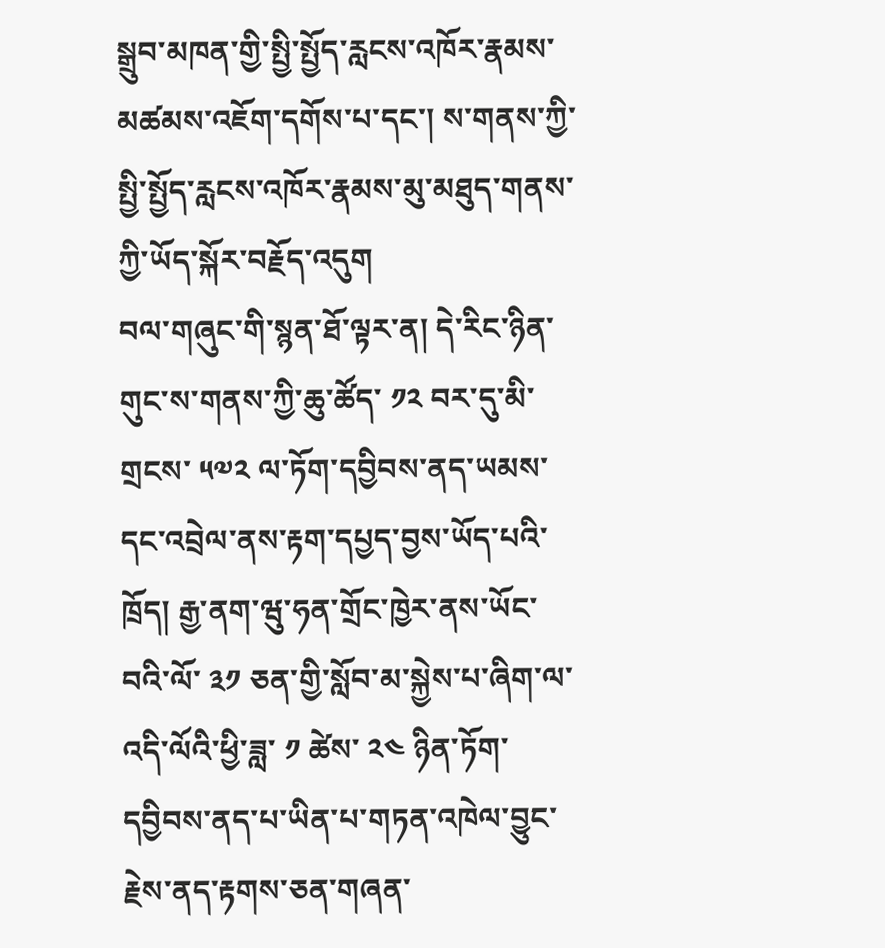སྒྲུབ་མཁན་གྱི་སྤྱི་སྤྱོད་རླངས་འཁོར་རྣམས་མཚམས་འཇོག་དགོས་པ་དང་། ས་གནས་ཀྱི་སྤྱི་སྤྱོད་རླངས་འཁོར་རྣམས་མུ་མཐུད་གནས་ཀྱི་ཡོད་སྐོར་བརྗོད་འདུག
བལ་གཞུང་གི་སྙན་ཐོ་ལྟར་ན། དེ་རིང་ཉིན་གུང་ས་གནས་ཀྱི་ཆུ་ཚོད་ ༡༢ བར་དུ་མི་གྲངས་ ༥༧༢ ལ་ཏོག་དབྱིབས་ནད་ཡམས་དང་འབྲེལ་ནས་རྟག་དཔྱད་བྱས་ཡོད་པའི་ཁྲོད། རྒྱ་ནག་ཝུ་ཧན་གྲོང་ཁྱེར་ནས་ཡོང་བའི་ལོ་ ༣༡ ཅན་གྱི་སློབ་མ་སྐྱེས་པ་ཞིག་ལ་འདི་ལོའི་ཕྱི་ཟླ་ ༡ ཚེས་ ༢༤ ཉིན་ཏོག་དབྱིབས་ནད་པ་ཡིན་པ་གཏན་འཁེལ་བྱུང་རྗེས་ནད་རྟགས་ཅན་གཞན་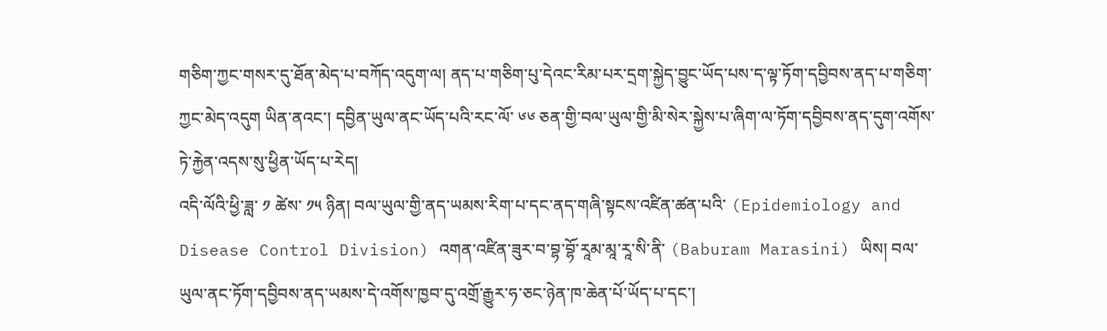གཅིག་ཀྱང་གསར་དུ་ཐོན་མེད་པ་བཀོད་འདུག་ལ། ནད་པ་གཅིག་པུ་དེའང་རིམ་པར་དྲག་སྐྱེད་བྱུང་ཡོད་པས་ད་ལྟ་ཏོག་དབྱིབས་ནད་པ་གཅིག་ཀྱང་མེད་འདུག ཡིན་ནའང་། དབྱིན་ཡུལ་ནང་ཡོད་པའི་རང་ལོ་ ༦༦ ཅན་གྱི་བལ་ཡུལ་གྱི་མི་སེར་སྐྱེས་པ་ཞིག་ལ་ཏོག་དབྱིབས་ནད་དུག་འགོས་ཏེ་རྐྱེན་འདས་སུ་ཕྱིན་ཡོད་པ་རེད།
འདི་ལོའི་ཕྱི་ཟླ་ ༡ ཚེས་ ༡༥ ཉིན། བལ་ཡུལ་གྱི་ནད་ཡམས་རིག་པ་དང་ནད་གཞི་སྟངས་འཛིན་ཚན་པའི་ (Epidemiology and Disease Control Division) འགན་འཛིན་ཟུར་བ་བྷ་བྷོ་རཱམ་མཱ་རཱ་སི་ནི་ (Baburam Marasini) ཡིས། བལ་ཡུལ་ནང་ཏོག་དབྱིབས་ནད་ཡམས་དེ་འགོས་ཁྱབ་དུ་འགྲོ་རྒྱུར་ཧ་ཅང་ཉེན་ཁ་ཆེན་པོ་ཡོད་པ་དང་།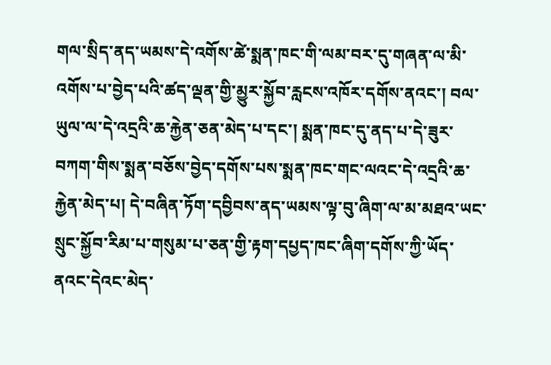གལ་སྲིད་ནད་ཡམས་དེ་འགོས་ཚེ་སྨན་ཁང་གི་ལམ་བར་དུ་གཞན་ལ་མི་འགོས་པ་བྱེད་པའི་ཚད་ལྡན་གྱི་མྱུར་སྐྱོབ་རླངས་འཁོར་དགོས་ནའང་། བལ་ཡུལ་ལ་དེ་འདྲའི་ཆ་རྐྱེན་ཅན་མེད་པ་དང་། སྨན་ཁང་དུ་ནད་པ་དེ་ཟུར་བཀག་གིས་སྨན་བཅོས་བྱེད་དགོས་པས་སྨན་ཁང་གང་ལའང་དེ་འདྲའི་ཆ་རྐྱེན་མེད་པ། དེ་བཞིན་ཏོག་དབྱིབས་ནད་ཡམས་ལྟ་བུ་ཞིག་ལ་མ་མཐའ་ཡང་སྲུང་སྐྱོབ་རིམ་པ་གསུམ་པ་ཅན་གྱི་རྟག་དཔྱད་ཁང་ཞིག་དགོས་ཀྱི་ཡོད་ནའང་དེའང་མེད་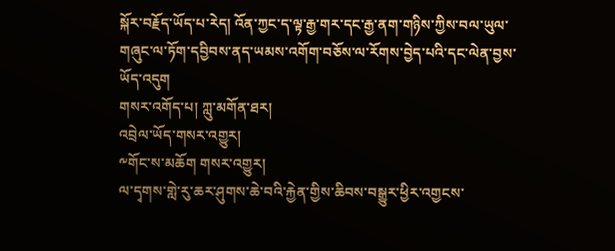སྐོར་བརྗོད་ཡོད་པ་རེད། འོན་ཀྱང་ད་ལྟ་རྒྱ་གར་དང་རྒྱ་ནག་གཉིས་ཀྱིས་བལ་ཡུལ་གཞུང་ལ་ཏོག་དབྱིབས་ནད་ཡམས་འགོག་བཅོས་ལ་རོགས་བྱེད་པའི་དང་ལེན་བྱས་ཡོད་འདུག
གསར་འགོད་པ། ཀླུ་མགོན་ཐར།
འབྲེལ་ཡོད་གསར་འགྱུར།
༸གོང་ས་མཆོག གསར་འགྱུར།
ལ་དྭགས་གླེ་རུ་ཆར་ཤུགས་ཆེ་བའི་རྐྱེན་གྱིས་ཆིབས་བསྒྱུར་ཕྱིར་འགྱངས་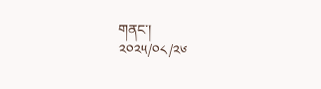གནང་།
༢༠༢༥/༠༨/༢༦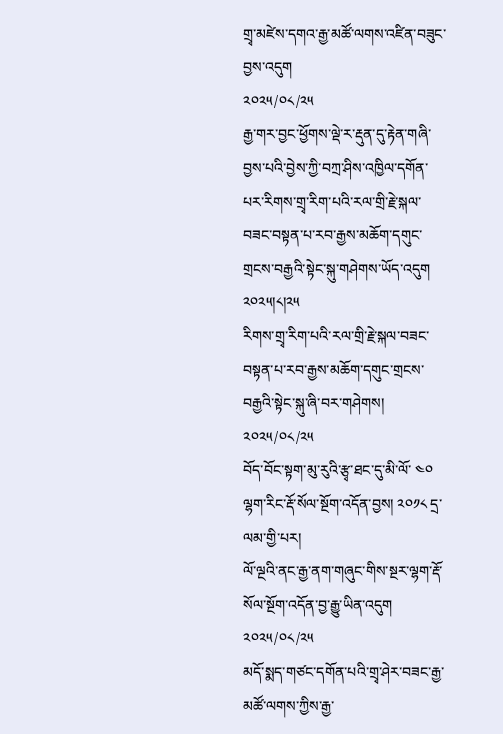གྲྭ་མཛེས་དགའ་རྒྱ་མཚོ་ལགས་འཛིན་བཟུང་བྱས་འདུག
༢༠༢༥/༠༨/༢༥
རྒྱ་གར་བྱང་ཕྱོགས་ལྡེ་ར་རྡུན་དུ་རྟེན་གཞི་བྱས་པའི་བྱེས་ཀྱི་བཀྲ་ཤིས་འཁྱིལ་དགོན་པར་རིགས་གྲྭ་རིག་པའི་རལ་གྲི་རྗེ་སྐལ་བཟང་བསྟན་པ་རབ་རྒྱས་མཆོག་དགུང་གྲངས་བརྒྱའི་སྟེང་སྐུ་གཤེགས་ཡོད་འདུག ༢༠༢༥།༨།༢༥
རིགས་གྲྭ་རིག་པའི་རལ་གྲི་རྗེ་སྐལ་བཟང་བསྟན་པ་རབ་རྒྱས་མཆོག་དགུང་གྲངས་བརྒྱའི་སྟེང་སྐུ་ཞི་བར་གཤེགས།
༢༠༢༥/༠༨/༢༥
བོད་བོང་སྟག་མུ་རུའི་རྩྭ་ཐང་དུ་མི་ལོ་ ༤༠ ལྷག་རིང་རྡོ་སོལ་སྔོག་འདོན་བྱས། ༢༠༡༨ དྲ་ལམ་གྱི་པར།
ལོ་ལྔའི་ནང་རྒྱ་ནག་གཞུང་གིས་སྔར་ལྷག་རྡོ་སོལ་སྔོག་འདོན་བྱ་རྒྱུ་ཡིན་འདུག
༢༠༢༥/༠༨/༢༥
མདོ་སྨད་གཙང་དགོན་པའི་གྲྭ་ཤེར་བཟང་རྒྱ་མཚོ་ལགས་ཀྱིས་རྒྱ་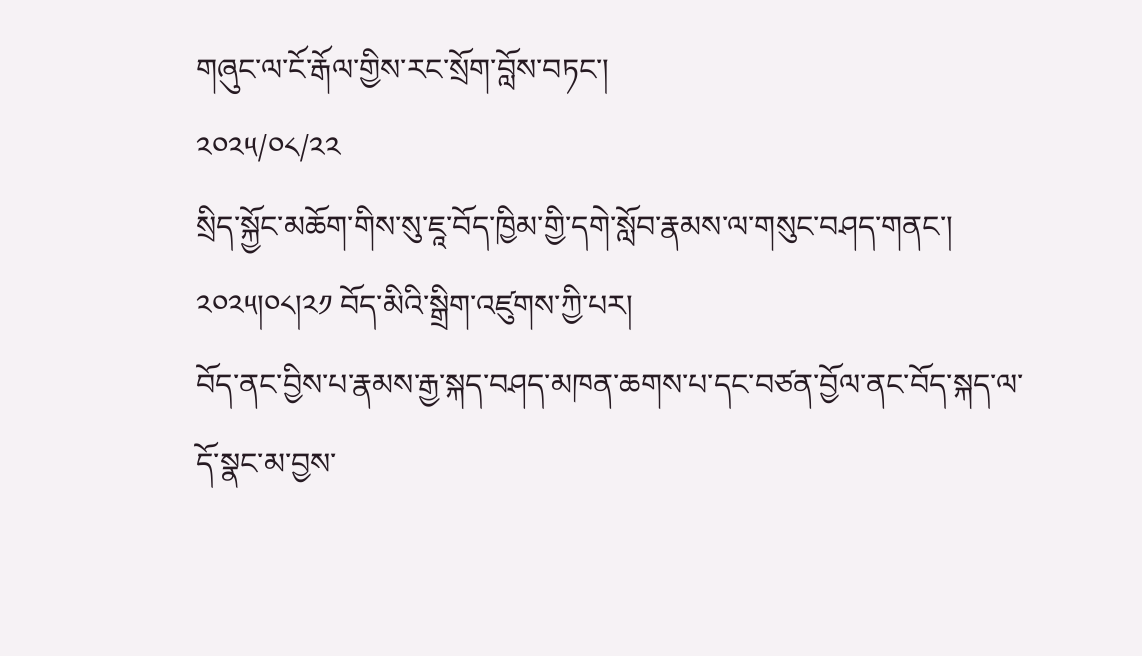གཞུང་ལ་ངོ་རྒོལ་གྱིས་རང་སྲོག་བློས་བཏང་།
༢༠༢༥/༠༨/༢༢
སྲིད་སྐྱོང་མཆོག་གིས་སུ་ཇཱ་བོད་ཁྱིམ་གྱི་དགེ་སློབ་རྣམས་ལ་གསུང་བཤད་གནང་། ༢༠༢༥།༠༨།༢༡ བོད་མིའི་སྒྲིག་འཛུགས་ཀྱི་པར།
བོད་ནང་བྱིས་པ་རྣམས་རྒྱ་སྐད་བཤད་མཁན་ཆགས་པ་དང་བཙན་བྱོལ་ནང་བོད་སྐད་ལ་དོ་སྣང་མ་བྱས་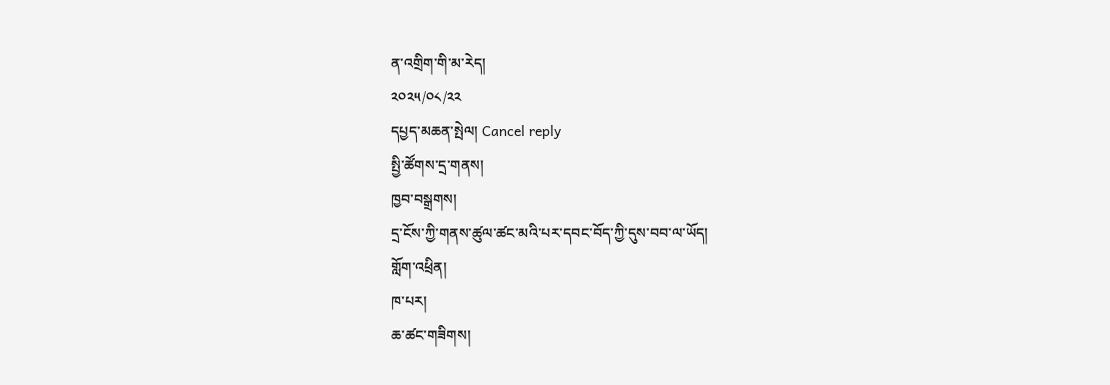ན་འགྲིག་གི་མ་རེད།
༢༠༢༥/༠༨/༢༢
དཔྱད་མཆན་སྤེལ། Cancel reply
སྤྱི་ཚོགས་དྲ་གནས།
ཁྱབ་བསྒྲགས།
དྲ་ངོས་ཀྱི་གནས་ཚུལ་ཚང་མའི་པར་དབང་བོད་ཀྱི་དུས་བབ་ལ་ཡོད།
གློག་འཕྲིན།
ཁ་པར།
ཆ་ཚང་གཟིགས།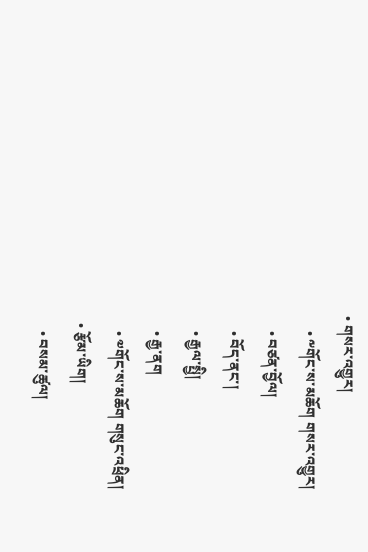• གསར་འགྱུར།
    • ༸གོང་ས་མཆོག གསར་འགྱུར།
    • བཙན་བྱོལ།
    • བོད་ནང་།
    • རྒྱལ་སྤྱི།
    • རྒྱ་ནག
    • ༧གོང་ས་མཆོག གསུང་འཕྲིན།
  • རྩོམ་ཡིག།
    • བསམ་ཚུལ།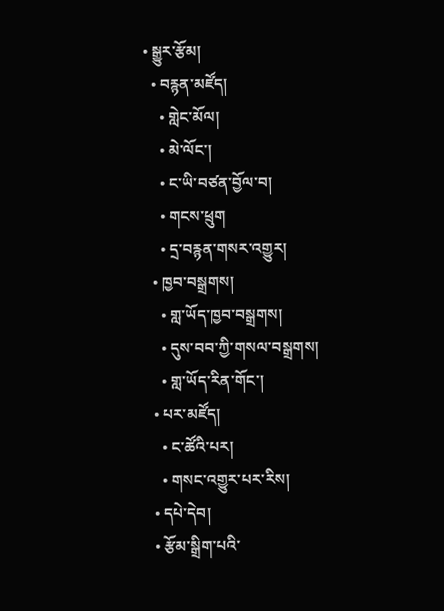• སྒྱུར་རྩོམ།
  • བརྙན་མཛོད།
    • གླེང་མོལ།
    • མེ་ལོང་།
    • ང་ཡི་བཙན་བྱོལ་བ།
    • གངས་ཕྲུག
    • དྲ་བརྙན་གསར་འགྱུར།
  • ཁྱབ་བསྒྲགས།
    • གླ་ཡོད་ཁྱབ་བསྒྲགས།
    • དུས་བབ་ཀྱི་གསལ་བསྒྲགས།
    • གླ་ཡོད་རིན་གོང་།
  • པར་མཛོད།
    • ང་ཚོའི་པར།
    • གསང་འགྱུར་པར་རིས།
  • དཔེ་དེབ།
  • རྩོམ་སྒྲིག་པའི་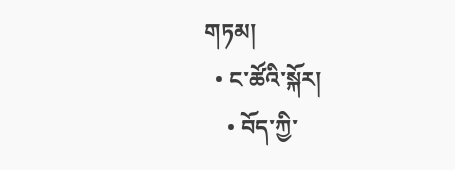གཏམ།
  • ང་ཚོའི་སྐོར།
    • བོད་ཀྱི་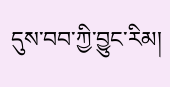དུས་བབ་ཀྱི་བྱུང་རིམ།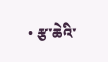• རྩ་ཆེའི་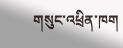གསུང་འཕྲིན་ཁག